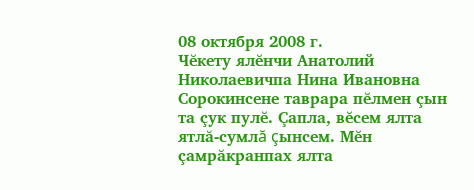08 октября 2008 г.
Чĕкету ялĕнчи Анатолий Николаевичпа Нина Ивановна Сорокинсене таврара пĕлмен çын та çук пулĕ. Çапла, вĕсем ялта ятлă-сумлă çынсем. Мĕн çамрăкранпах ялта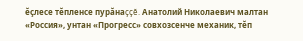ĕçлесе тĕпленсе пурăнаççĕ. Анатолий Николаевич малтан «Россия», унтан «Прогресс» совхозсенче механик, тĕп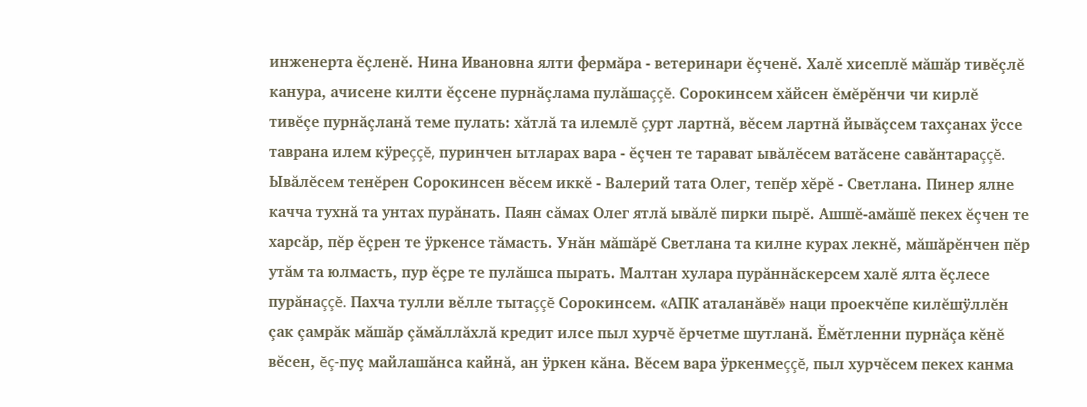инженерта ĕçленĕ. Нина Ивановна ялти фермăра - ветеринари ĕçченĕ. Халĕ хисеплĕ мăшăр тивĕçлĕ канура, ачисене килти ĕçсене пурнăçлама пулăшаççĕ. Сорокинсем хăйсен ĕмĕрĕнчи чи кирлĕ тивĕçе пурнăçланă теме пулать: хăтлă та илемлĕ çурт лартнă, вĕсем лартнă йывăçсем тахçанах ÿссе таврана илем кÿреççĕ, пуринчен ытларах вара - ĕçчен те тарават ывăлĕсем ватăсене савăнтараççĕ. Ывăлĕсем тенĕрен Сорокинсен вĕсем иккĕ - Валерий тата Олег, тепĕр хĕрĕ - Светлана. Пинер ялне качча тухнă та унтах пурăнать. Паян сăмах Олег ятлă ывăлĕ пирки пырĕ. Ашшĕ-амăшĕ пекех ĕçчен те харсăр, пĕр ĕçрен те ÿркенсе тăмасть. Унăн мăшăрĕ Светлана та килне курах лекнĕ, мăшăрĕнчен пĕр утăм та юлмасть, пур ĕçре те пулăшса пырать. Малтан хулара пурăннăскерсем халĕ ялта ĕçлесе пурăнаççĕ. Пахча тулли вĕлле тытаççĕ Сорокинсем. «АПК аталанăвĕ» наци проекчĕпе килĕшÿллĕн çак çамрăк мăшăр çăмăллăхлă кредит илсе пыл хурчĕ ĕрчетме шутланă. Ĕмĕтленни пурнăçа кĕнĕ вĕсен, ĕç-пуç майлашăнса кайнă, ан ÿркен кăна. Вĕсем вара ÿркенмеççĕ, пыл хурчĕсем пекех канма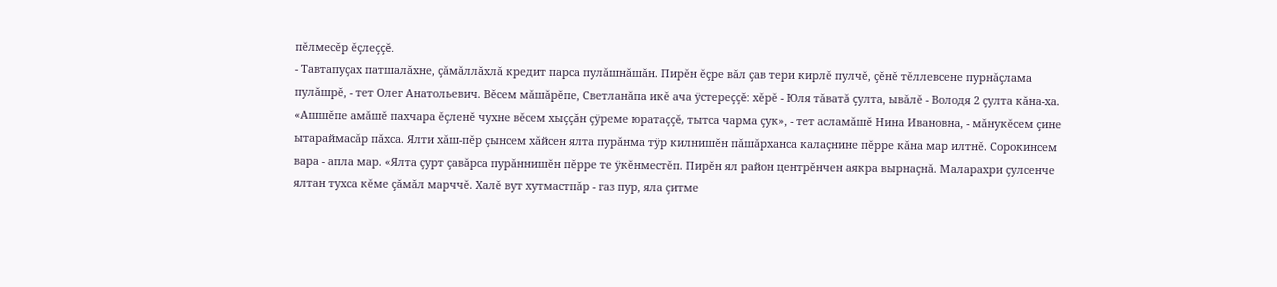пĕлмесĕр ĕçлеççĕ.
- Тавтапуçах патшалăхне, çăмăллăхлă кредит парса пулăшнăшăн. Пирĕн ĕçре вăл çав тери кирлĕ пулчĕ, çĕнĕ тĕллевсене пурнăçлама пулăшрĕ, - тет Олег Анатольевич. Вĕсем мăшăрĕпе, Светланăпа икĕ ача ÿстереççĕ: хĕрĕ - Юля тăватă çулта, ывăлĕ - Володя 2 çулта кăна-ха. «Ашшĕпе амăшĕ пахчара ĕçленĕ чухне вĕсем хыççăн çÿреме юратаççĕ, тытса чарма çук», - тет асламăшĕ Нина Ивановна, - мăнукĕсем çине ытараймасăр пăхса. Ялти хăш-пĕр çынсем хăйсен ялта пурăнма тÿр килнишĕн пăшăрханса калаçнине пĕрре кăна мар илтнĕ. Сорокинсем вара - апла мар. «Ялта çурт çавăрса пурăннишĕн пĕрре те ÿкĕнместĕп. Пирĕн ял район центрĕнчен аякра вырнаçнă. Маларахри çулсенче ялтан тухса кĕме çăмăл марччĕ. Халĕ вут хутмастпăр - газ пур, яла çитме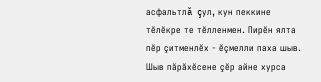асфальтлă çул, кун пеккине тĕлĕкре те тĕлленмен. Пирĕн ялта пĕр çитменлĕх - ĕçмелли паха шыв. Шыв пăрăхĕсене çĕр айне хурса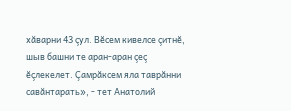хăварни 43 çул. Вĕсем кивелсе çитнĕ, шыв башни те аран-аран çеç ĕçлекелет. Çамрăксем яла таврăнни савăнтарать», - тет Анатолий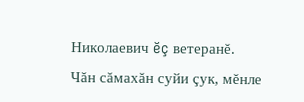Николаевич ĕç ветеранĕ.
Чăн сăмахăн суйи çук, мĕнле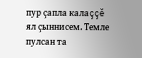пур çапла калаççĕ ял çыннисем. Темле пулсан та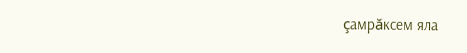çамрăксем яла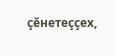çĕнетеççех,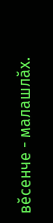вĕсенче - малашлăх.